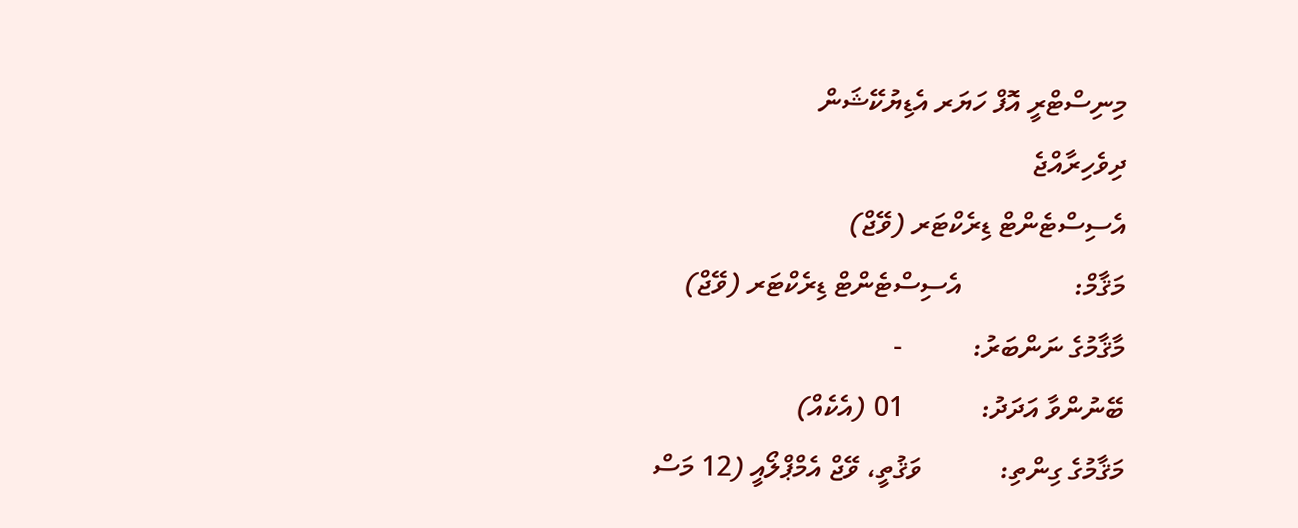މިނިސްޓްރީ އޮފް ހަޔަރ އެޑިޔުކޭޝަން
ދިވެހިރާއްޖެ
އެސިސްޓެންޓް ޑިރެކްޓަރ (ވޭޖް)
މަޤާމް:                އެސިސްޓެންޓް ޑިރެކްޓަރ (ވޭޖް)
މާޤާމުގެ ނަންބަރު:          -
ބޭނުންވާ އަދަދު:           01 (އެކެއް)
މަޤާމުގެ ގިންތި:           ވަޤުތީ، ވޭޖް އެމްޕްލޯއީ (12 މަސް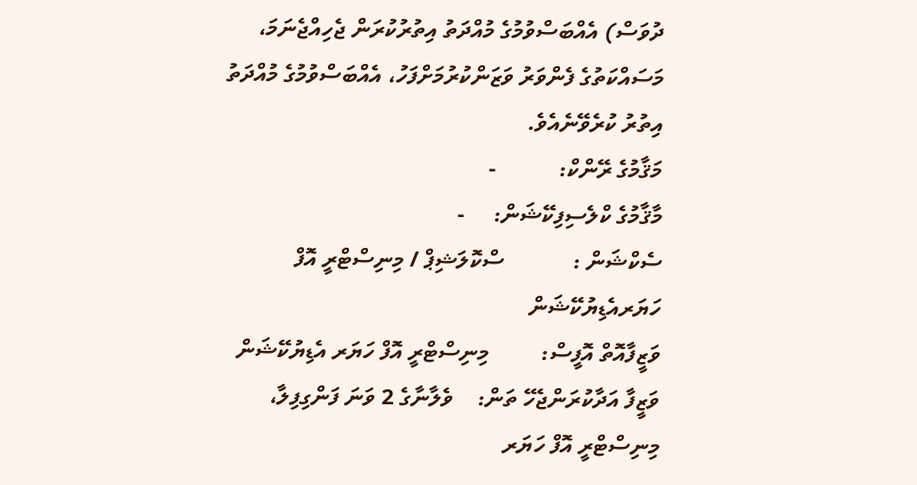ދުވަސް) އެއްބަސްވުމުގެ މުއްދަތު އިތުރުކުރަން ޖެހިއްޖެނަމަ، މަސައްކަތުގެ ފެންވަރު ވަޒަންކުރުމަށްފަހު، އެއްބަސްވުމުގެ މުއްދަތު އިތުރު ކުރެވޭނެއެވެ.
މަޤާމުގެ ރޭންކް:           -
މާޤާމުގެ ކްލެސިފިކޭޝަން:     -
ސެކްޝަން :            ސްކޮލަޝިޕް / މިނިސްޓްރީ އޮފް ހަޔަރއެޑިޔުކޭޝަން
ވަޒީފާއޮތް އޮފީސް:         މިނިސްޓްރީ އޮފް ހަޔަރ އެޑިޔުކޭޝަން
ވަޒީފާ އަދާކުރަންޖެހޭ ތަން:    ވެލާނާގެ 2 ވަނަ ފަންގިފިލާ، މިނިސްޓްރީ އޮފް ހަޔަރ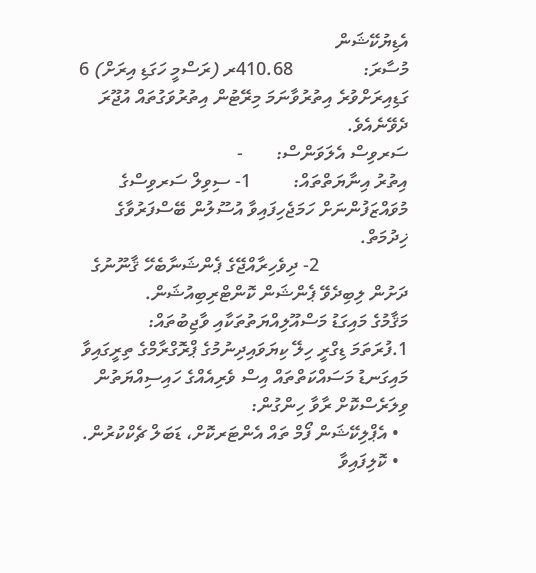އެޑިޔުކޭޝަން
މުސާރަ:               410.68ރ (ރަސްމީ ހަގަޑި އިރަށް) 6 ގަޑިއިރަށްވުރެ އިތުރުވާނަމަ މިރޭޓުން އިތުރުވަގުތައް އުޖޫރަ ދެވޭނެއެވެ.
ސަރވިސް އެލަވަންސް:       -
އިތުރު އިނާޔަތްތައް:         1- ސިވިލް ސަރވިސްގެ މުވައްޒަފުންނަށް ހަމަޖެހިފައިވާ އުސޫލުން ބޭސްފަރުވާގެ ޚިދުމަތް.
                   2- ދިވެހިރާއްޖޭގެ ޕެންޝަނާބެހޭ ޤާނޫނުގެ ދަށުން ލިބިދެވޭ ޕެންޝަން ކޮންޓްރިބިއުޝަން.
މަޤާމުގެ މައިގަޑު މަސްއޫލިއްޔަތުތަކާއި ވާޖިބުތައް:
1.ފުރަތަމަ ޑިގްރީ ހިލޭ ކިޔަވައިދިނުމުގެ ޕްރޮގްރާމްގެ ތިރީގައިވާ މައިގަނޑު މަސައްކަތްތައް އިސް ވެރިއެއްގެ ހައިސިއްޔަތުން ވިލަރެސްކޮށް ރާވާ ހިންގުން:
  • އެޕްލިކޭޝަން ފޯމް ތައް އެންޓަރކޮށް، ޑަބަލް ޗެކްކުރުން.
  • ކޮލިފައިވާ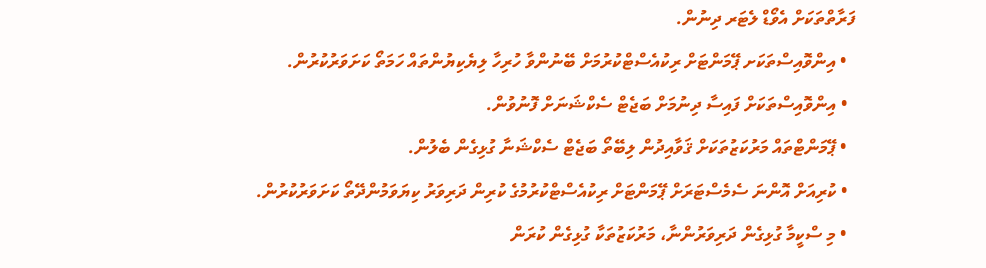ފަރާތްތަކަށް އެވޯޑް ލެޓަރ ދިނުން.
  • އިންވޮއިސްތަކަށ ޕޭމަންޓަށް ރިކުއެސްޓްކުރުމަށް ބޭނުންވާ ހުރިހާ ލިޔެކިޔުންތައް ހަމަތޯ ކަށަވަރުކުރުން.
  • އިންވޮއިސްތަކަށް ފައިސާ ދިނުމަށް ބަޖެޓް ސެކްޝަނަށް ފޮނުވުން.
  • ޕޭމަންޓްތައް މަރުކަޒުތަކަށް ޤަވާއިދުން ލިބޭތޯ ބަޖެޓް ސެކްޝަނާ ގުޅިގެން ބެލުން.
  • ކުރިއަށް އޮންނަ ސެމެސްޓަރަށް ޕޭމަންޓަށް ރިކުއެސްޓްކުރުމުގެ ކުރިން ދަރިވަރު ކިޔަވަމުންދޭތޯ ކަށަވަރުކުރުން.
  • މި ސްކީމާ ގުޅިގެން ދަރިވަރުންނާ، މަރުކަޒުތަކާ ގުޅިގެން ކުރަން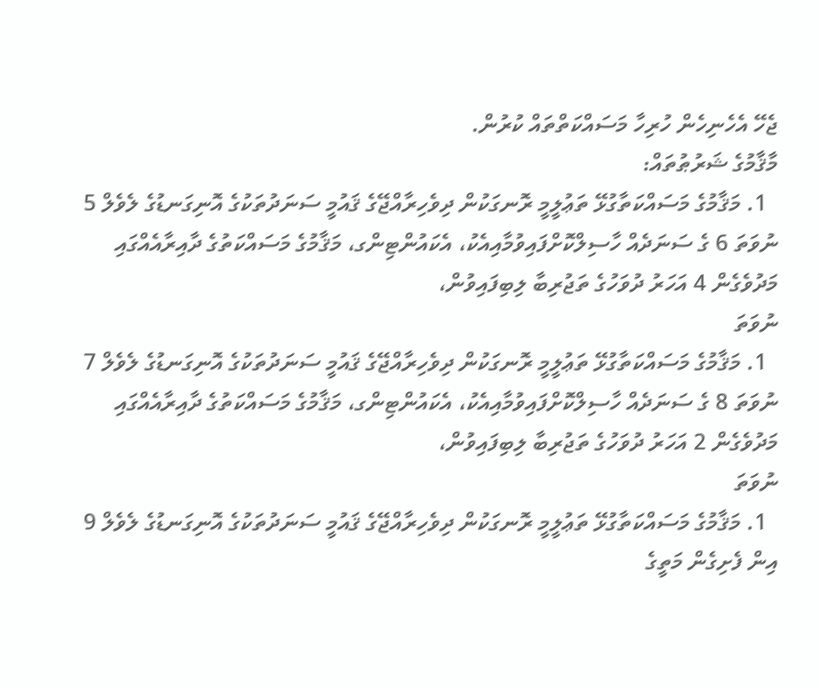ޖެހޭ އެހެނިހެން ހުރިހާ މަސައްކަތްތައް ކުރުން.
މާޤާމުގެ ޝަރުޠުތައް:
  1. މަޤާމުގެ މަސައްކަތާގުޅޭ ތަޢުލީމީ ރޮނގަކުން ދިވެހިރާއްޖޭގެ ޤައުމީ ސަނަދުތަކުގެ އޮނިގަނޑުގެ ލެވެލް 5 ނުވަތަ 6 ގެ ސަނަދެއް ހާސިލްކޮށްފައިވުމާއިއެކު، އެކައުންޓިންގ، މަޤާމުގެ މަސައްކަތުގެ ދާއިރާއެއްގައި މަދުވެގެން 4 އަހަރު ދުވަހުގެ ތަޖުރިބާ ލިބިފައިވުން،
ނުވަތަ
  1. މަޤާމުގެ މަސައްކަތާގުޅޭ ތަޢުލީމީ ރޮނގަކުން ދިވެހިރާއްޖޭގެ ޤައުމީ ސަނަދުތަކުގެ އޮނިގަނޑުގެ ލެވެލް 7 ނުވަތަ 8 ގެ ސަނަދެއް ހާސިލްކޮށްފައިވުމާއިއެކު، އެކައުންޓިންގ، މަޤާމުގެ މަސައްކަތުގެ ދާއިރާއެއްގައި މަދުވެގެން 2 އަހަރު ދުވަހުގެ ތަޖުރިބާ ލިބިފައިވުން،
ނުވަތަ
  1. މަޤާމުގެ މަސައްކަތާގުޅޭ ތަޢުލީމީ ރޮނގަކުން ދިވެހިރާއްޖޭގެ ޤައުމީ ސަނަދުތަކުގެ އޮނިގަނޑުގެ ލެވެލް 9 އިން ފެށިގެން މަތީގެ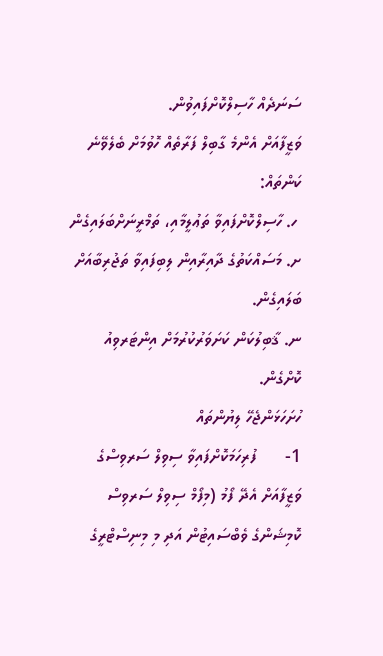ސަނަދެއް ހާސިލްކޮށްފައިވުން.
ވަޒީފާއަށް އެންމެ ގާބިލް ފަރާތެއް ހޮވުމަށް ބެލެވޭނެ ކަންތައް:
 ހ. ހާސިލްކޮށްފައިވާ ތަޢުލީމާއި، ތަމްރީނަށްބަލައިގެން
ށ. މަސައްކަތުގެ ދާއިރާއިން ލިބިފައިވާ ތަޖުރިބާއަށް ބަލައިގެން.
ނ. ޤާބިލުކަން ކަށަވަރުކުރުމަށް އިންޓަރވިއު ކޮށްގެން.
ހުށަހަޅަންޖެހޭ ލިޔުންތައް
1-      ފުރިހަމަކޮށްފައިވާ ސިވިލް ސަރވިސްގެ ވަޒީފާއަށް އެދޭ ފޯމު (މިފޯމް ސިވިލް ސަރވިސް ކޮމިޝަންގެ ވެބްސައިޓުން އަދި މި މިނިސްޓްރީގެ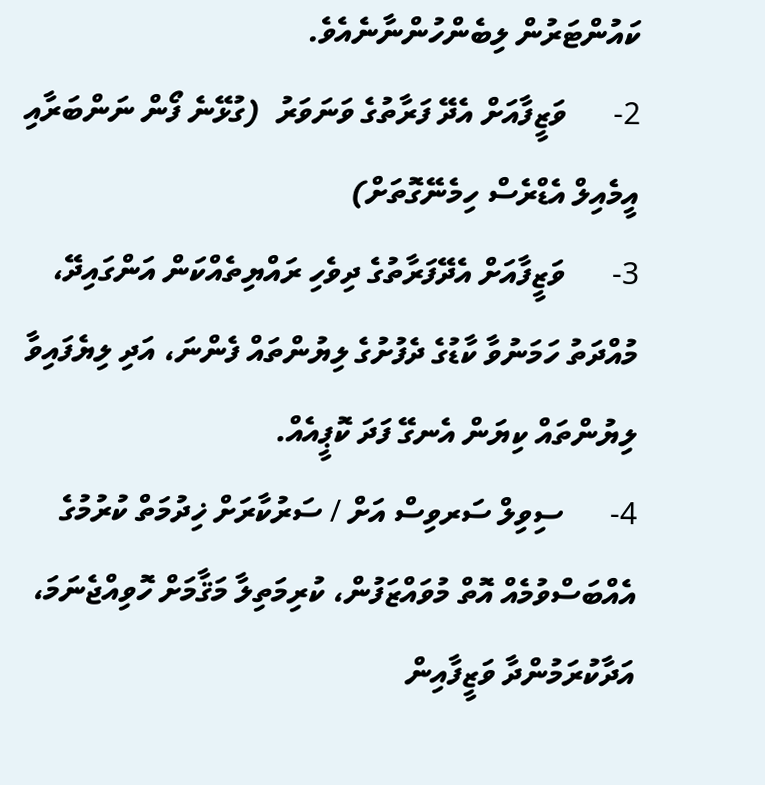ކައުންޓަރުން ލިބެންހުންނާނެއެވެ.
2-      ވަޒީފާއަށް އެދޭ ފަރާތުގެ ވަނަވަރު  (ގުޅޭނެ ފޯން ނަންބަރާއި އީމެއިލް އެޑްރެސް ހިމެނޭގޮތަށް)
3-      ވަޒީފާއަށް އެދޭފަރާތުގެ ދިވެހި ރައްޔިތެއްކަން އަންގައިދޭ، މުއްދަތު ހަމަނުވާ ކާޑުގެ ދެފުށުގެ ލިޔުންތައް ފެންނަ، އަދި ލިޔެފައިވާ ލިޔުންތައް ކިޔަން އެނގޭ ފަދަ ކޮޕީއެއް.
4-      ސިވިލް ސަރވިސް އަށް / ސަރުކާރަށް ޚިދުމަތް ކުރުމުގެ އެއްބަސްވުމެއް އޮތް މުވައްޒަފުން، ކުރިމަތިލާ މަޤާމަށް ހޮވިއްޖެނަމަ، އަދާކުރަމުންދާ ވަޒީފާއިން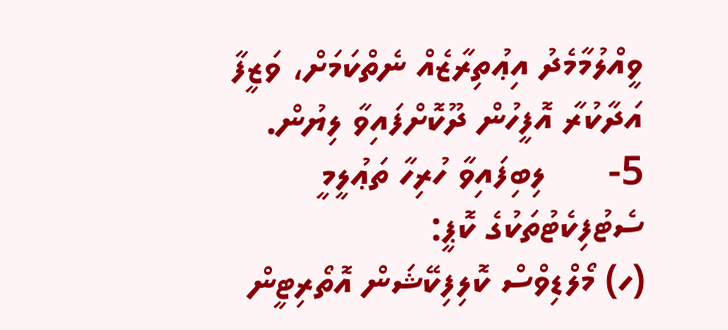ވީއްލުމާމެދު އިޢުތިރާޒެއް ނެތްކަމަށް، ވަޒީފާ އަދާކުރާ އޮފީހުން ދޫކޮށްފައިވާ ލިޔުން.
5-      ލިބިފައިވާ ހުރިހާ ތަޢުލީމީ ސެޓުފިކެޓުތަކުގެ ކޮޕީ:
(ހ) މޯލްޑިވްސް ކޮލިފިކޭޝަން އޮތޯރިޓީން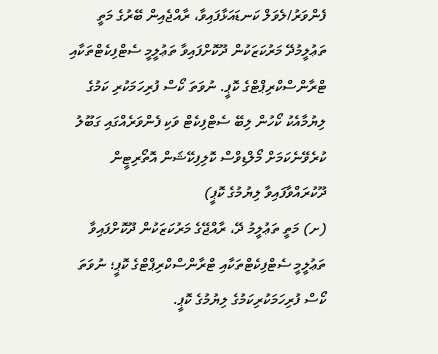ފެންވަރު/ލެވަލް ކަނޑައަޅާފައިވާ، ރާއްޖެއިން ބޭރުގެ މަތީ ތަޢުލީމުދޭ މަރުކަޒަކުން ދޫކޮށްފައިވާ ތަޢުލީމީ ސެޓްފިކެޓްތަކާއި ޓްރާންސްކްރިޕްޓްގެ ކޮޕީ. ނުވަތަ ކޯސް ފުރިހަމަކުރި ކަމުގެ ލިޔުމާއެކު ކޯހުން ލިބޭ ސެޓްފިކެޓް ވަކި ފެންވަރެއްގައި ގަބޫލު ކުރެވޭނެކަމަށް މޯލްޑިވްސް ކޮލިފިކޭޝަން އޮތޯރިޓީން ދޫކުރައްވާފައިވާ ލިޔުމުގެ ކޮޕީ)
(ށ) މަތީ ތަޢުލީމު ދޭ، ރާއްޖޭގެ މަރުކަޒަކުން ދޫކޮށްފައިވާ ތަޢުލީމީ ސެޓްފިކެޓްތަކާއި ޓްރާންސްކްރިޕްޓްގެ ކޮޕީ؛ ނުވަތަ ކޯސް ފުރިހަމަކުރިކަމުގެ ލިޔުމުގެ ކޮޕީ.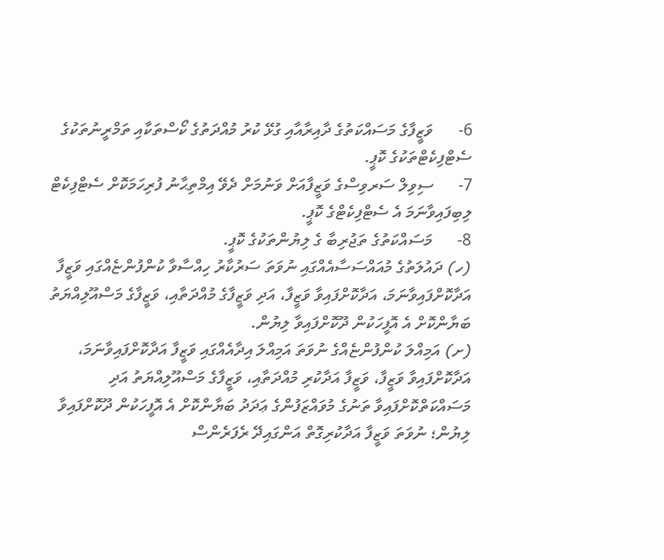6-      ވަޒީފާގެ މަސައްކަތުގެ ދާއިރާއާއި ގުޅޭ ކުރު މުއްދަތުގެ ކޯސްތަކާއި ތަމްރީނުތަކުގެ ސެޓްފިކެޓްތަކުގެ ކޮޕީ.
7-      ސިވިލް ސަރވިސްގެ ވަޒީފާއަށް ވަނުމަށް ދެވޭ އިމްތިޙާނު ފުރިހަމަކޮށް ސެޓްފިކެޓް ލިބިފައިވާނަމަ އެ ސެޓްފިކެޓްގެ ކޮޕީ.
8-      މަސައްކަތުގެ ތަޖުރިބާ ގެ ލިޔުންތަކުގެ ކޮޕީ.
(ހ) ދައުލަތުގެ މުއައްސަސާއެއްގައި ނުވަތަ ސަރުކާރު ހިއްސާވާ ކުންފުންޏެއްގައި ވަޒީފާ އަދާކޮށްފައިވާނަމަ، އަދާކޮށްފައިވާ ވަޒީފާ، އަދި ވަޒީފާގެ މުއްދަތާއި، ވަޒީފާގެ މަސްއޫލިއްޔަތު ބަޔާންކޮށް އެ އޮފީހަކުން ދޫކޮށްފައިވާ ލިޔުން.
(ށ) އަމިއްލަ ކުންފުންޏެއްގެ ނުވަތަ އަމިއްލަ އިދާއެއްގައި ވަޒީފާ އަދާކޮށްފައިވާނަމަ، އަދާކޮށްފައިވާ ވަޒީފާ، ވަޒީފާ އަދާކުރި މުއްދަތާއި، ވަޒީފާގެ މަސްއޫލިއްޔަތު އަދި މަސައްކަތްކޮށްފައިވާ ތަނުގެ މުވައްޒަފުންގެ ޢަދަދު ބަޔާންކޮށް އެ އޮފީހަކުން ދޫކޮށްފައިވާ ލިޔުން؛ ނުވަތަ ވަޒީފާ އަދާކުރިގޮތް އަންގައިދޭ ރެފަރެންސް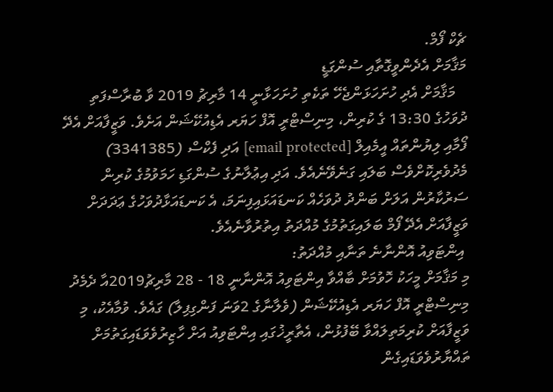ޗެކް ފޯމް.
މަޤާމަށް އެދެންވީގޮތާއި ސުންގަޑީ
   މަޤާމަށް އެދި ހުށަހަޅަންޖެހޭ ތަކެތި ހުށަހަޅާނީ 14 މާރިޗު 2019 ވާ ބުރާސްފަތި ދުވަހުގެ 13:30 ގެ ކުރިން، މިނިސްޓްރީ އޮފް ހަޔަރ އެޑިއުކޭޝަން އަށެވެ. ވަޒީފާއަށް އެދޭ ފޯމާއި ލިޔުންތައް އީމެއިލް [email protected] އަދި ފެކްސް (3341385) މެދުވެރިކޮށްވެސް ބަލައި ގަނެވޭނެއެވެ. އަދި އިޢުލާނުގެ ސުންގަޑި ހަމަވުމުގެ ކުރިން ސަރުކާރުން އަލަށް ބަންދު ދުވަހެއް ކަނޑައަޅައިފިނަމަ، އެ ކަނޑައަޅާދުވަހުގެ ޢަދަދަށް ވަޒީފާއަށް އެދޭ ފޯމް ބަލައިގަތުމުގެ މުއްދަތު އިތުރުވާނެއެވެ.
 އިންޓަވިއު އޮންނާނެ ތަނާއި މުއްދަތު:
މި މަޤާމަށް މީހަކު ހޮވުމަށް ބާއްވާ އިންޓަވިއު އޮންނާނީ 18 - 28 މާރިޗު2019އާ ދެމެދު މިނިސްޓްރީ އޮފް ހަޔަރ އެޑިއުކޭޝަން (ވެލާނާގެ 2ވަނަ ފަންގިފިލާ) ގައެވެ. ވުމާއެކު، މި ވަޒީފާއަށް ކުރިމަތިލައްވާ ބޭފުޅުން، އެތާރީޚުގައި އިންޓަވިއު އަށް ހާޒިރުވެވަޑައިގަތުމަށް ތައްޔާރުވެވަޑައިގެން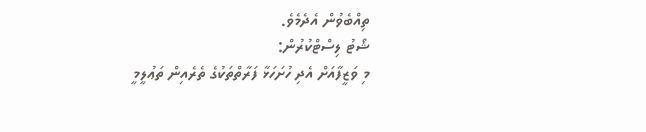ތިއްބެވުން އެދެމެވެ.
ޝޯޓު ލިސްޓްކުރުން:
މި ވަޒީފާއަށް އެދި ހުށަހަޅާ ފަރާތްތަކުގެ ތެރެއިން ތަޢުލީމީ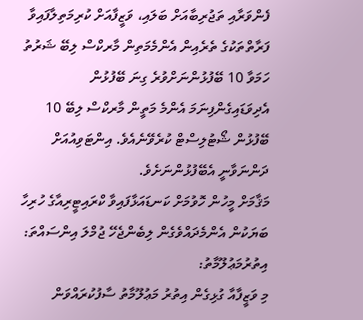ފެންވަރާއި ތަޖުރިބާއަށް ބަލައި، ވަޒީފާއަށް ކުރިމަތިލާފައިވާ ފަރާތްތަކުގެ ތެރެއިން އެންމެމަތިން މާރކްސް ލިބޭ ޝަރުތު ހަމަވާ 10 ބޭފުޅުންނަށްވުރެ ގިނަ ބޭފުޅުން އެދިވަޑައިގެންފިނަމަ އެންމެ މަތީން މާރކްސް ލިބޭ 10 ބޭފުޅުން ޝޯޓުލިސްޓް ކުރެވޭނެއެވެ. އިންޓަވިއުއަށް ދަންނަވާނީ އެބޭފުޅުންނަށެވެ.
މަޤާމަށް މީހުން ހޮވުމަށް ކަނޑައަޅާފައިވާ ކްރައިޓީރިއާގެ ހުރިހާ ބަޔަކުން އެންމެދައްވެގެން ލިބެންޖެހޭ ޖުމްލަ އިންސައްތަ:
އިތުރުމަޢުލޫމާތު:
މި ވަޒީފާއާ ގުޅިގެން އިތުރު މަޢުލޫމާތު ސާފުކުރައްވަން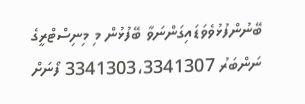ބޭނުންފުޅުވެވަޑައިގަންނަވާ ބޭފުޅުން މި މިނިސްޓްރީގެ ނަންބަރު 3341303،3341307 ފޯނަށް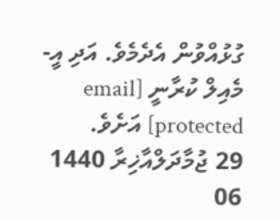ގުޅުއްވުން އެދެމެވެ. އަދި އީ-މެއިލް ކުރާނީ [email protected] އަށެވެ.
29 ޖުމާދަލްއާޚިރާ 1440
06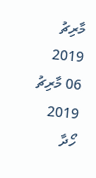މާރިޗު 2019
06 މާރިޗު 2019
ހޯދާ